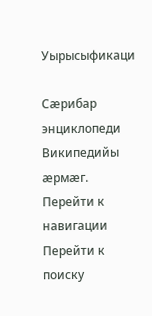Уырысыфикаци

Сæрибар энциклопеди Википедийы æрмæг.
Перейти к навигации Перейти к поиску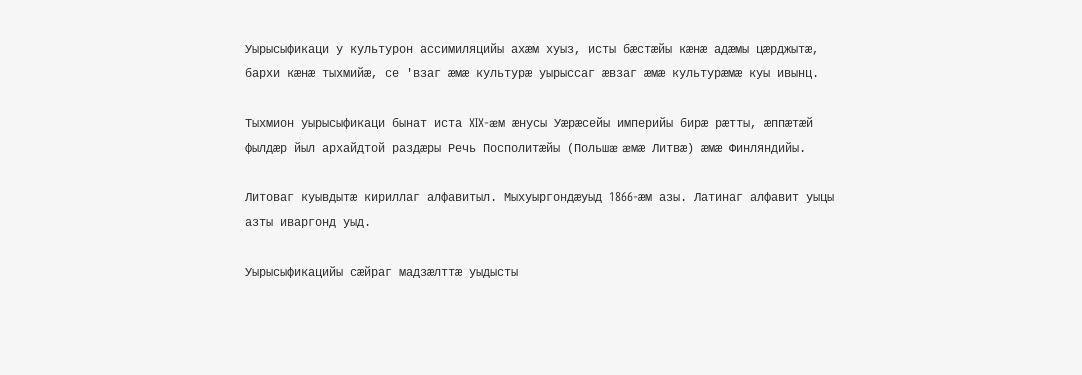Уырысыфикаци у культурон ассимиляцийы ахæм хуыз, исты бæстæйы кæнæ адæмы цæрджытæ, бархи кæнæ тыхмийæ, се 'взаг æмæ культурæ уырыссаг æвзаг æмæ культурæмæ куы ивынц.

Тыхмион уырысыфикаци бынат иста XIX-æм æнусы Уæрæсейы империйы бирæ рæтты, æппæтæй фылдæр йыл архайдтой раздæры Речь Посполитæйы (Польшæ æмæ Литвæ) æмæ Финляндийы.

Литоваг куывдытæ кириллаг алфавитыл. Мыхуыргондæуыд 1866-æм азы. Латинаг алфавит уыцы азты иваргонд уыд.

Уырысыфикацийы сæйраг мадзæлттæ уыдысты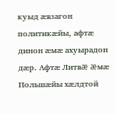куыд æвзагон политикæйы, афтæ динон æмæ ахуырадон дæр. Афтæ Литвæ æмæ Польшæйы хæлдтой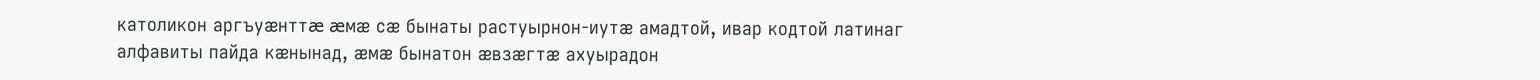католикон аргъуæнттæ æмæ сæ бынаты растуырнон-иутæ амадтой, ивар кодтой латинаг алфавиты пайда кæнынад, æмæ бынатон æвзæгтæ ахуырадон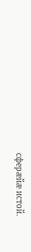сферæйæ истой.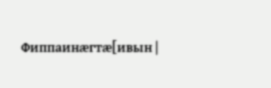Фиппаинæгтæ[ивын |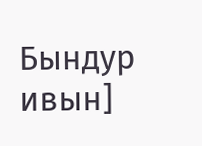Бындур ивын]